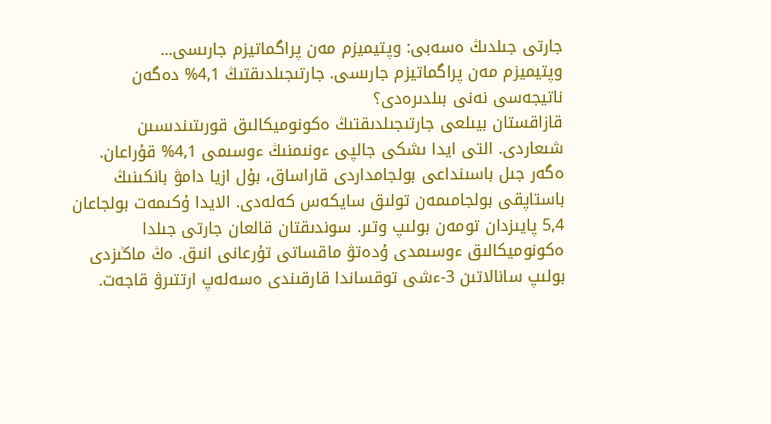جارتى جىلدىڭ ەسەبى: وپتيميزم مەن پراگماتيزم جارىسى...
وپتيميزم مەن پراگماتيزم جارىسى. جارتىجىلدىقتىڭ 4,1% دەگەن ناتيجەسى نەنى بىلدىرەدى؟
قازاقستان بيىلعى جارتىجىلدىقتىڭ ەكونوميكالىق قورىتىندىسىن شىعاردى. التى ايدا ىشكى جالپى ءونىمنىڭ ءوسىمى 4,1% قۇراعان. ەگەر جىل باسىنداعى بولجامداردى قاراساق، بۇل ازيا دامۋ بانكىنىڭ باستاپقى بولجامىمەن تولىق سايكەس كەلەدى. الايدا ۇكىمەت بولجاعان 5,4 پايىزدان تومەن بولىپ وتىر. سوندىقتان قالعان جارتى جىلدا ەكونوميكالىق ءوسىمدى ۇدەتۋ ماقساتى تۇرعانى انىق. ەڭ ماڭىزدى بولىپ سانالاتىن 3-ءشى توقساندا قارقىندى ەسەلەپ ارتتىرۋ قاجەت.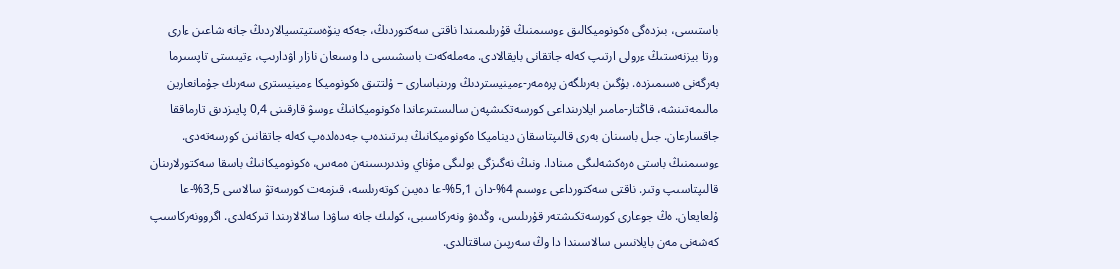باستىسى، بىزدەگى ەكونوميكالىق ءوسىمنىڭ قۇرىلىمىندا ناقتى سەكتوردىڭ، جەكە ينۆەستيتسيالاردىڭ جانە شاعىن ءارى ورتا بيزنەستىڭ ءرولى ارتىپ كەلە جاتقانى بايقالادى. مەملەكەت باسشىسى دا وسىعان نازار اۋدارىپ، ءتيىستى تاپسىرما بەرگەنى ەسىمىزدە. بۇگىن بەرىلگەن پرەمەر-ءمينيستردىڭ ورىنباسارى – ۇلتتىق ەكونوميكا ءمينيسترى سەرىك جۇمانعارين مالىمەتىنشە، قاڭتار-مامىر ايلارىنداعى كورسەتكىشپەن سالىستىرعاندا ەكونوميكانىڭ ءوسۋ قارقىنى 0,4 پايىزدىق تارماققا جاقسارعان. جىل باسىنان بەرى قالىپتاسقان ديناميكا ەكونوميكانىڭ بىرتىندەپ جەدەلدەپ كەلە جاتقانىن كورسەتەدى.
ءوسىمنىڭ باستى ەرەكشەلىگى مىنادا. ونىڭ نەگىزگى بولىگى مۇناي وندىرىسىنەن ەمەس، ەكونوميكانىڭ باسقا سەكتورلارىنان قالىپتاسىپ وتىر. ناقتى سەكتورداعى ءوسىم 4%-دان 5,1%-عا دەيىن كوتەرىلسە، قىزمەت كورسەتۋ سالاسى 3,5%-عا ۇلعايعان. ەڭ جوعارى كورسەتكىشتەر قۇرىلىس، وڭدەۋ ونەركاسىبى، كولىك جانە ساۋدا سالالارىندا تىركەلدى. اگروونەركاسىپ كەشەنى مەن بايلانىس سالاسىندا دا وڭ سەرپىن ساقتالدى.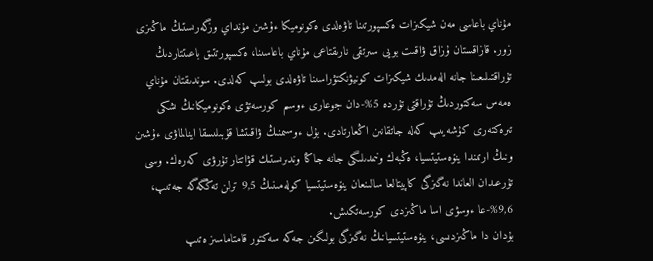مۇناي باعاسى مەن شيكىزات ەكسپورتىنا تاۋەلدى ەكونوميكا ءۇشىن مۇنداي وزگەرىستىڭ ماڭىزى زور. قازاقستان ۇزاق ۋاقىت بويى سىرتقى نارىقتاعى مۇناي باعاسىنا، ەكسپورتتىق باعىتتاردىڭ تۇراقتىلىعىنا جانە الەمدىك شيكىزات كونيۋنكتۋراسىنا تاۋەلدى بولىپ كەلدى. سوندىقتان مۇناي ەمەس سەكتوردىڭ تۇراقتى تۇردە 5%-دان جوعارى ءوسىم كورسەتۋى ەكونوميكانىڭ ىشكى تىرەكتەرى كۇشەيىپ كەلە جاتقانىن اڭعارتادى. بۇل ءوسىمنىڭ ۋاقىتشا قۇبىلىسقا اينالماۋى ءۇشىن ونىڭ ارتىندا ينۆەستيتسيا، ەڭبەك ونىمدىلىگى جانە جاڭا وندىرىستىك قۋاتتار تۇرۋى كەرەك. وسى تۇرعىدان العاندا نەگىزگى كاپيتالعا سالىنعان ينۆەستيتسيا كولەمىنىڭ 9,5 ترلن تەڭگەگە جەتىپ، 9,6%-عا ءوسۋى اسا ماڭىزدى كورسەتكىش.
بۇدان دا ماڭىزدىسى، ينۆەستيتسيانىڭ نەگىزگى بولىگىن جەكە سەكتور قامتاماسىز ەتىپ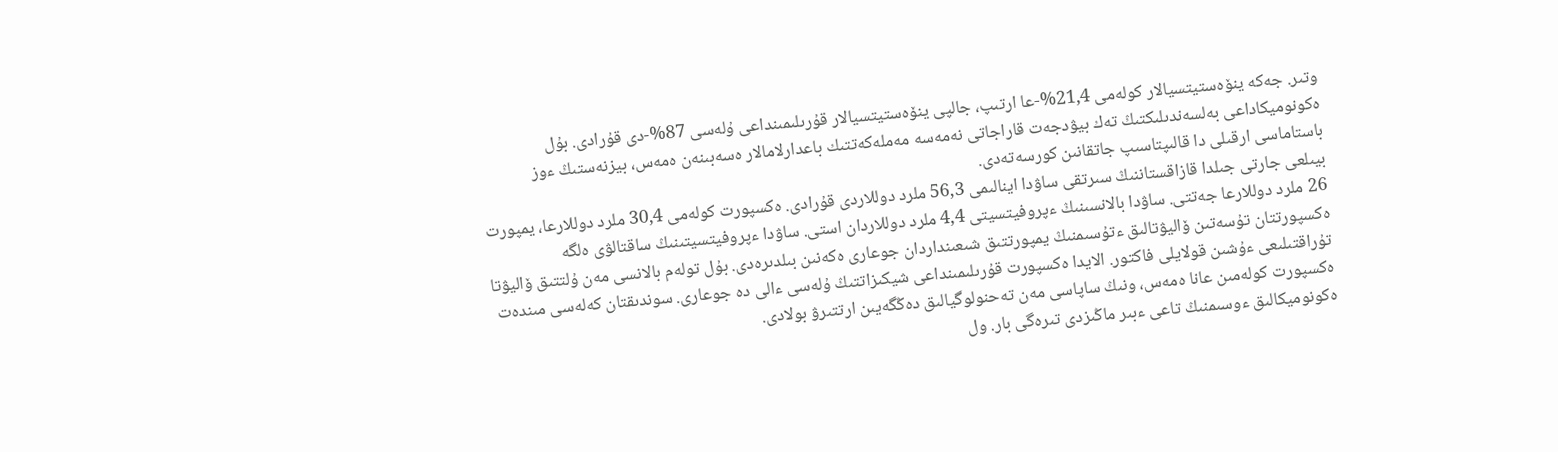وتىر. جەكە ينۆەستيتسيالار كولەمى 21,4%-عا ارتىپ، جالپى ينۆەستيتسيالار قۇرىلىمىنداعى ۇلەسى 87%-دى قۇرادى. بۇل ەكونوميكاداعى بەلسەندىلىكتىڭ تەك بيۋدجەت قاراجاتى نەمەسە مەملەكەتتىك باعدارلامالار ەسەبىنەن ەمەس، بيزنەستىڭ ءوز باستاماسى ارقىلى دا قالىپتاسىپ جاتقانىن كورسەتەدى.
بيىلعى جارتى جىلدا قازاقستاننىڭ سىرتقى ساۋدا اينالىمى 56,3 ملرد دوللاردى قۇرادى. ەكسپورت كولەمى 30,4 ملرد دوللارعا، يمپورت 26 ملرد دوللارعا جەتتى. ساۋدا بالانسىنىڭ ءپروفيتسيتى 4,4 ملرد دوللاردان استى. ساۋدا ءپروفيتسيتىنىڭ ساقتالۋى ەلگە ەكسپورتتان تۇسەتىن ۆاليۋتالىق ءتۇسىمنىڭ يمپورتتىق شىعىنداردان جوعارى ەكەنىن بىلدىرەدى. بۇل تولەم بالانسى مەن ۇلتتىق ۆاليۋتا تۇراقتىلىعى ءۇشىن قولايلى فاكتور. الايدا ەكسپورت قۇرىلىمىنداعى شيكىزاتتىڭ ۇلەسى ءالى دە جوعارى. سوندىقتان كەلەسى مىندەت ەكسپورت كولەمىن عانا ەمەس، ونىڭ ساپاسى مەن تەحنولوگيالىق دەڭگەيىن ارتتىرۋ بولادى.
ەكونوميكالىق ءوسىمنىڭ تاعى ءبىر ماڭىزدى تىرەگى بار. ول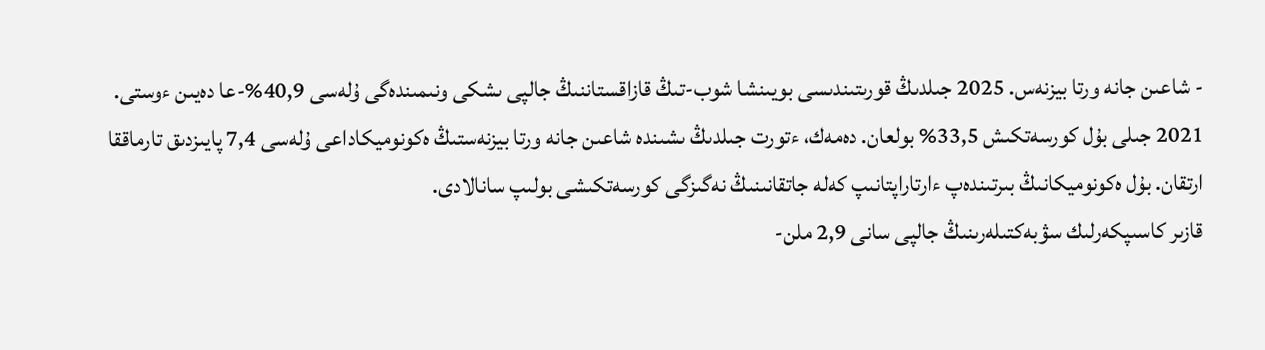- شاعىن جانە ورتا بيزنەس. 2025 جىلدىڭ قورىتىندىسى بويىنشا شوب-تىڭ قازاقستاننىڭ جالپى ىشكى ونىمىندەگى ۇلەسى 40,9%-عا دەيىن ءوستى. 2021 جىلى بۇل كورسەتكىش 33,5% بولعان. دەمەك، ءتورت جىلدىڭ ىشىندە شاعىن جانە ورتا بيزنەستىڭ ەكونوميكاداعى ۇلەسى 7,4 پايىزدىق تارماققا ارتقان. بۇل ەكونوميكانىڭ بىرتىندەپ ءارتاراپتانىپ كەلە جاتقانىنىڭ نەگىزگى كورسەتكىشى بولىپ سانالادى.
قازىر كاسىپكەرلىك سۋبەكتىلەرىنىڭ جالپى سانى 2,9 ملن-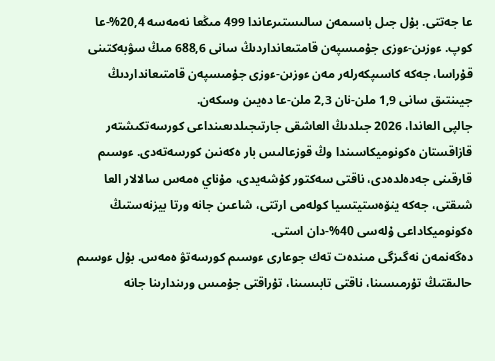عا جەتتى. بۇل جىل باسىمەن سالىستىرعاندا 499 مىڭعا نەمەسە 20,4%-عا كوپ. ءوزىن-ءوزى جۇمىسپەن قامتىعانداردىڭ سانى 688,6 مىڭ سۋبەكتىنى قۇراسا، جەكە كاسىپكەرلەر مەن ءوزىن-ءوزى جۇمىسپەن قامتىعانداردىڭ جيىنتىق سانى 1,9 ملن-نان 2,3 ملن-عا دەيىن وسكەن.
جالپى العاندا، 2026 جىلدىڭ العاشقى جارتىجىلدىعىنداعى كورسەتكىشتەر قازاقستان ەكونوميكاسىندا وڭ قوزعالىس بار ەكەنىن كورسەتەدى. ءوسىم قارقىنى جەدەلدەدى، ناقتى سەكتور كۇشەيدى، مۇناي ەمەس سالالار العا شىقتى، جەكە ينۆەستيتسيا كولەمى ارتتى، شاعىن جانە ورتا بيزنەستىڭ ەكونوميكاداعى ۇلەسى 40%-دان استى.
دەگەنمەن نەگىزگى مىندەت تەك جوعارى ءوسىم كورسەتۋ ەمەس. بۇل ءوسىم حالىقتىڭ تۇرمىسىنا، ناقتى تابىسىنا، تۇراقتى جۇمىس ورىندارىنا جانە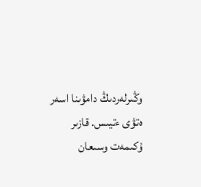وڭىرلەردىڭ دامۋىنا اسەر ەتۋى ءتيىس. قازىر ۇكىمەت وسىعان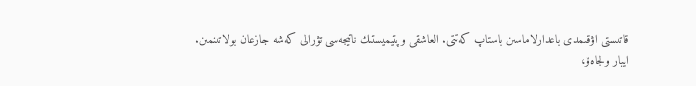قاتىستى اۋقىمدى باعدارلاماسىن باستاپ كەتتى. العاشقى وپتيميستىك ناتيجەسى تۋرالى كەشە جازعان بولاتىنمىن.
ايبار ولجاەۆ،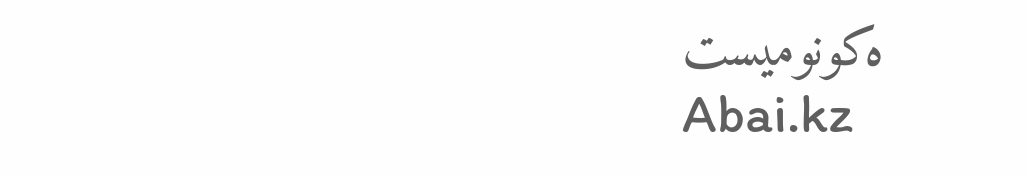ەكونوميست
Abai.kz